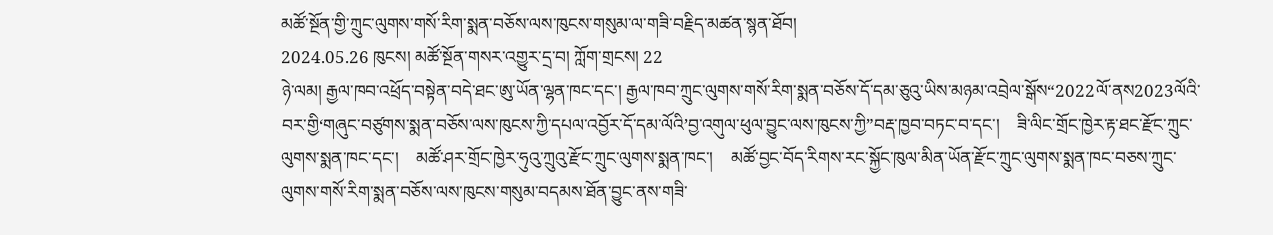མཚོ་སྔོན་གྱི་ཀྲུང་ལུགས་གསོ་རིག་སྨན་བཅོས་ལས་ཁུངས་གསུམ་ལ་གཟི་བརྗིད་མཚན་སྙན་ཐོབ།
2024.05.26 ཁུངས། མཚོ་སྔོན་གསར་འགྱུར་དྲ་བ། ཀློག་གྲངས། 22
ཉེ་ལམ། རྒྱལ་ཁབ་འཕྲོད་བསྟེན་བདེ་ཐང་ཨུ་ཡོན་ལྷན་ཁང་དང་། རྒྱལ་ཁབ་ཀྲུང་ལུགས་གསོ་རིག་སྨན་བཅོས་དོ་དམ་ཅུའུ་ཡིས་མཉམ་འབྲེལ་སྒོས“2022ལོ་ནས2023ལོའི་བར་གྱི‘གཞུང་བཙུགས་སྨན་བཅོས་ལས་ཁུངས་ཀྱི་དཔལ་འབྱོར་དོ་དམ་ལོའི’བྱ་འགུལ་ཕུལ་བྱུང་ལས་ཁུངས་ཀྱི”བརྡ་ཁྱབ་བཏང་བ་དང་།    ཟི་ལིང་གྲོང་ཁྱེར་རྟ་ཐང་རྫོང་ཀྲུང་ལུགས་སྨན་ཁང་དང་།    མཚོ་ཤར་གྲོང་ཁྱེར་ཧུའུ་ཀྲུའུ་རྫོང་ཀྲུང་ལུགས་སྨན་ཁང་།    མཚོ་བྱང་བོད་རིགས་རང་སྐྱོང་ཁུལ་མིན་ཡོན་རྫོང་ཀྲུང་ལུགས་སྨན་ཁང་བཅས་ཀྲུང་ལུགས་གསོ་རིག་སྨན་བཅོས་ལས་ཁུངས་གསུམ་བདམས་ཐོན་བྱུང་ནས་གཟི་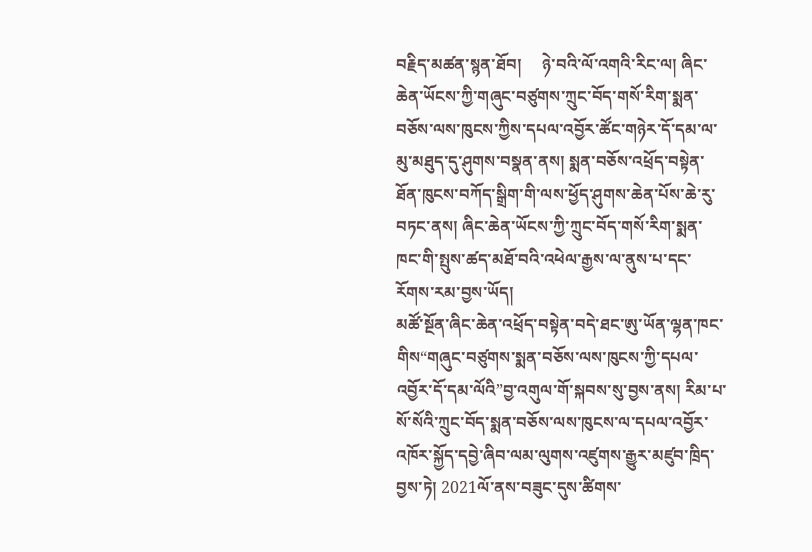བརྗིད་མཚན་སྙན་ཐོབ།     ཉེ་བའི་ལོ་འགའི་རིང་ལ། ཞིང་ཆེན་ཡོངས་ཀྱི་གཞུང་བཙུགས་ཀྲུང་བོད་གསོ་རིག་སྨན་བཅོས་ལས་ཁུངས་ཀྱིས་དཔལ་འབྱོར་ཚོང་གཉེར་དོ་དམ་ལ་མུ་མཐུད་དུ་ཤུགས་བསྣན་ནས། སྨན་བཅོས་འཕྲོད་བསྟེན་ཐོན་ཁུངས་བཀོད་སྒྲིག་གི་ལས་ཕྱོད་ཤུགས་ཆེན་པོས་ཆེ་རུ་བཏང་ནས། ཞིང་ཆེན་ཡོངས་ཀྱི་ཀྲུང་བོད་གསོ་རིག་སྨན་ཁང་གི་སྤུས་ཚད་མཐོ་བའི་འཕེལ་རྒྱས་ལ་ནུས་པ་དང་རོགས་རམ་བྱས་ཡོད།
མཚོ་སྔོན་ཞིང་ཆེན་འཕྲོད་བསྟེན་བདེ་ཐང་ཨུ་ཡོན་ལྷན་ཁང་གིས“གཞུང་བཙུགས་སྨན་བཅོས་ལས་ཁུངས་ཀྱི་དཔལ་འབྱོར་དོ་དམ་ལོའི”བྱ་འགུལ་གོ་སྐབས་སུ་བྱས་ནས། རིམ་པ་སོ་སོའི་ཀྲུང་བོད་སྨན་བཅོས་ལས་ཁུངས་ལ་དཔལ་འབྱོར་འཁོར་སྐྱོད་དབྱེ་ཞིབ་ལམ་ལུགས་འཛུགས་རྒྱུར་མཛུབ་ཁྲིད་བྱས་ཏེ། 2021ལོ་ནས་བཟུང་དུས་ཚིགས་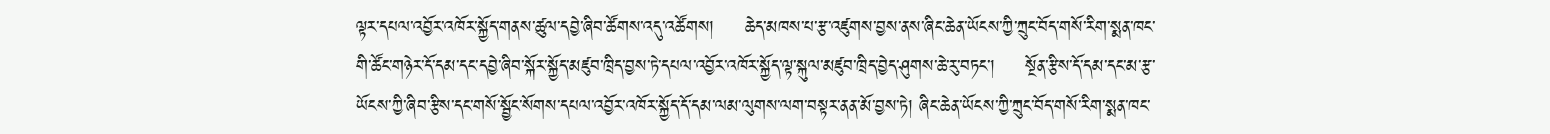ལྟར་དཔལ་འབྱོར་འཁོར་སྐྱོད་གནས་ཚུལ་དབྱེ་ཞིབ་ཚོགས་འདུ་འཚོགས།     ཆེད་མཁས་པ་རྩ་འཛུགས་བྱས་ནས་ཞིང་ཆེན་ཡོངས་ཀྱི་ཀྲུང་བོད་གསོ་རིག་སྨན་ཁང་གི་ཚོང་གཉེར་དོ་དམ་དང་དབྱེ་ཞིབ་སྐོར་སྐྱོད་མཛུབ་ཁྲིད་བྱས་ཏེ་དཔལ་འབྱོར་འཁོར་སྐྱོད་ལྟ་སྐུལ་མཛུབ་ཁྲིད་བྱེད་ཤུགས་ཆེ་རུ་བཏང་།     སྔོན་རྩིས་དོ་དམ་དང་མ་རྩ་ཡོངས་ཀྱི་ཞིབ་རྩིས་དང་གསོ་སྦྱོང་སོགས་དཔལ་འབྱོར་འཁོར་སྐྱོད་དོ་དམ་ལམ་ལུགས་ལག་བསྟར་ནན་མོ་བྱས་ཏེ། ཞིང་ཆེན་ཡོངས་ཀྱི་ཀྲུང་བོད་གསོ་རིག་སྨན་ཁང་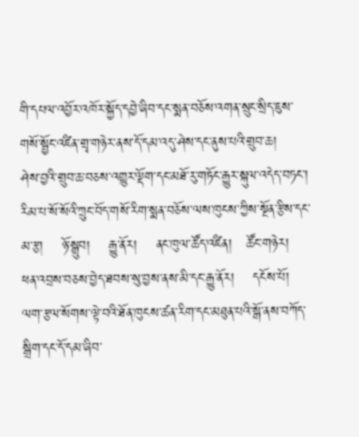གི་དཔལ་འབྱོར་འཁོར་སྐྱོད་དབྱེ་ཞིབ་དང་སྨན་བཅོས་འགན་སྲུང་སྲིད་ཇུས་གསོ་སྦྱོང་འཛིན་གྲྭ་གཉེར་ནས་དོ་དམ་འདུ་ཤེས་དང་ནུས་པའི་གྲུབ་ཆ།    ཤེས་བྱའི་གྲུབ་ཆ་བཅས་འགྱུར་ལྡོག་དང་མཐོ་རུ་གཏོང་རྒྱུར་སྐུལ་འདེད་བཏང་།
རིམ་པ་སོ་སོའི་ཀྲུང་བོད་གསོ་རིག་སྨན་བཅོས་ལས་ཁུངས་ཀྱིས་སྔོན་རྩིས་དང་མ་རྩ།    ཉོ་སྒྲུབ།    རྒྱུ་ནོར།    ནང་ཁུལ་ཚོད་འཛིན།   ཚོང་གཉེར།    ཕན་འབྲས་བཅས་བྱེད་ཐབས་སུ་བྱས་ནས་མི་དང་རྒྱུ་ནོར།    དངོས་པོ།    ལག་རྩལ་སོགས་ལྟེ་བའི་ཐོན་ཁུངས་ཚན་རིག་དང་མཐུན་པའི་སྒོ་ནས་བཀོད་སྒྲིག་དང་དོ་དམ་ཞིབ་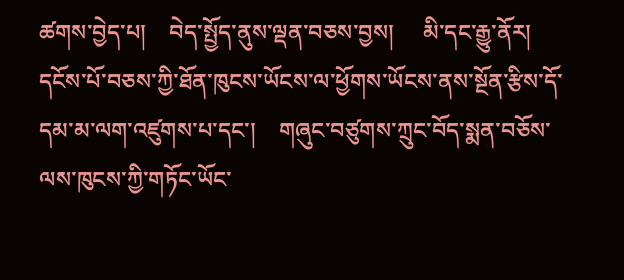ཚགས་བྱེད་པ།    བེད་སྤྱོད་ནུས་ལྡན་བཅས་བྱས།     མི་དང་རྒྱུ་ནོར།    དངོས་པོ་བཅས་ཀྱི་ཐོན་ཁུངས་ཡོངས་ལ་ཕྱོགས་ཡོངས་ནས་སྔོན་རྩིས་དོ་དམ་མ་ལག་འཛུགས་པ་དང་།    གཞུང་བཙུགས་ཀྲུང་བོད་སྨན་བཅོས་ལས་ཁུངས་ཀྱི་གཏོང་ཡོང་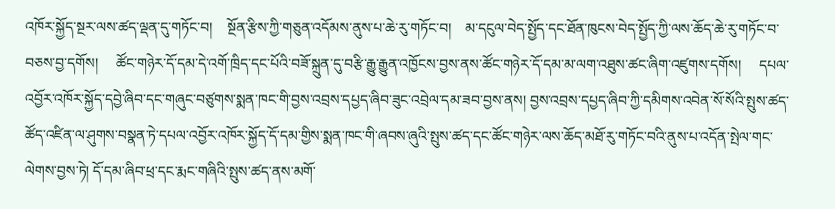འཁོར་སྐྱོད་སྔར་ལས་ཚད་ལྡན་དུ་གཏོང་བ།    སྔོན་རྩིས་ཀྱི་གཅུན་འདོམས་ནུས་པ་ཆེ་རུ་གཏོང་བ།    མ་དངུལ་བེད་སྤྱོད་དང་ཐོན་ཁུངས་བེད་སྤྱོད་ཀྱི་ལས་ཆོད་ཆེ་རུ་གཏོང་བ་བཅས་བྱ་དགོས།     ཚོང་གཉེར་དོ་དམ་དེ་འགོ་ཁྲིད་དང་པོའི་བཟོ་སྐྲུན་དུ་བརྩི་རྒྱུ་རྒྱུན་འཁྱོངས་བྱས་ནས་ཚོང་གཉེར་དོ་དམ་མ་ལག་འཐུས་ཚང་ཞིག་འཛུགས་དགོས།     དཔལ་འབྱོར་འཁོར་སྐྱོད་དབྱེ་ཞིབ་དང་གཞུང་བཙུགས་སྨན་ཁང་གི་བྱས་འབྲས་དཔྱད་ཞིབ་ཟུང་འབྲེལ་དམ་ཟབ་བྱས་ནས། བྱས་འབྲས་དཔྱད་ཞིབ་ཀྱི་དམིགས་འབེན་སོ་སོའི་སྤུས་ཚད་ཚོད་འཛིན་ལ་ཤུགས་བསྣན་ཏེ་དཔལ་འབྱོར་འཁོར་སྐྱོད་དོ་དམ་གྱིས་སྨན་ཁང་གི་ཞབས་ཞུའི་སྤུས་ཚད་དང་ཚོང་གཉེར་ལས་ཆོད་མཐོ་རུ་གཏོང་བའི་ནུས་པ་འདོན་སྤེལ་གང་ལེགས་བྱས་ཏེ། དོ་དམ་ཞིབ་ཕྲ་དང་རྨང་གཞིའི་སྤུས་ཚད་ནས་མགོ་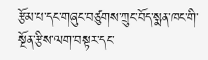རྩོམ་པ་དང་གཞུང་བཙུགས་ཀྲུང་བོད་སྨན་ཁང་གི་སྔོན་རྩིས་ལག་བསྟར་དང་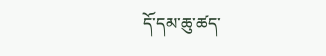དོ་དམ་ཆུ་ཚད་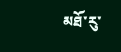མཐོ་རུ་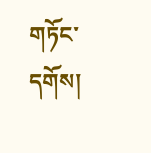གཏོང་དགོས།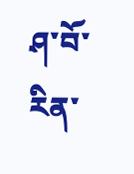ཤ་བོ་རིན་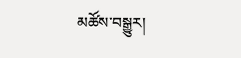མཚོས་བསྒྱུར།